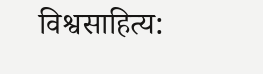विश्वसाहित्य: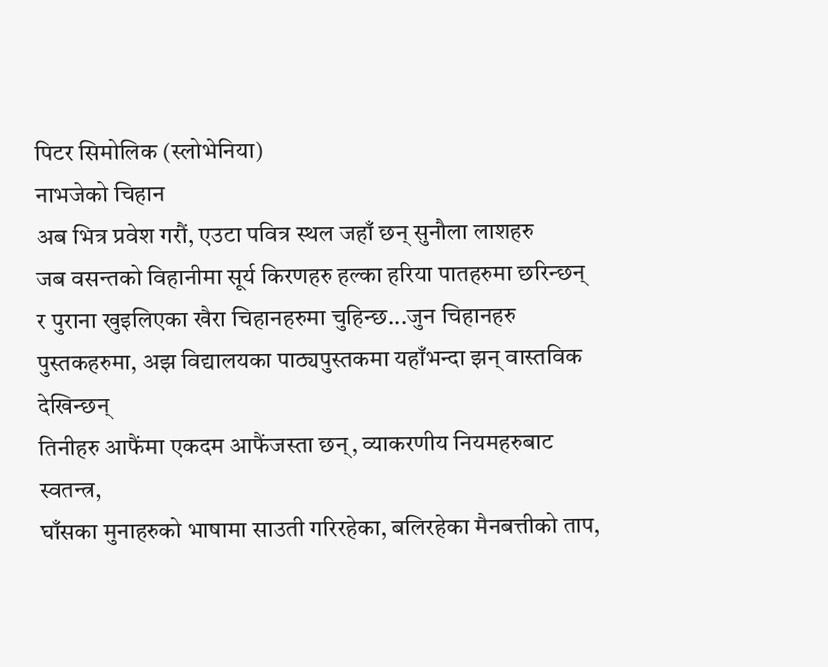पिटर सिमोलिक (स्लोभेनिया)
नाभजेको चिहान
अब भित्र प्रवेश गरौं, एउटा पवित्र स्थल जहाँ छन् सुनौला लाशहरु
जब वसन्तको विहानीमा सूर्य किरणहरु हल्का हरिया पातहरुमा छरिन्छन्
र पुराना खुइलिएका खैरा चिहानहरुमा चुहिन्छ...जुन चिहानहरु
पुस्तकहरुमा, अझ विद्यालयका पाठ्यपुस्तकमा यहाँभन्दा झन् वास्तविक देखिन्छन्
तिनीहरु आफैंमा एकदम आफैंजस्ता छन्, व्याकरणीय नियमहरुबाट स्वतन्त्र,
घाँसका मुनाहरुको भाषामा साउती गरिरहेका, बलिरहेका मैनबत्तीको ताप,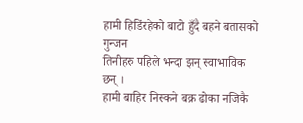हामी हिडिंरहेको बाटो हुँदै बहने बतासको गुन्जन
तिनीहरु पहिले भन्दा झन् स्वाभाविक छन् ।
हामी बाहिर निस्कने बक्र ढोका नजिकै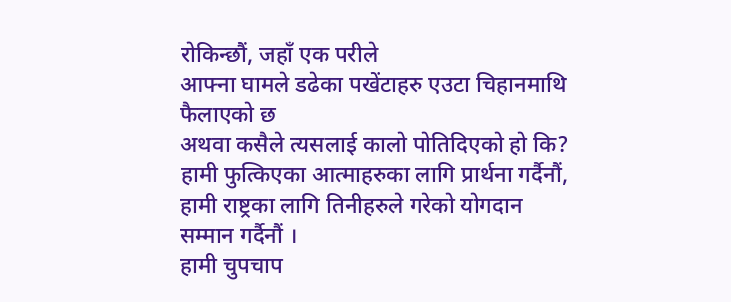रोकिन्छौं, जहाँ एक परीले
आफ्ना घामले डढेका पखेंटाहरु एउटा चिहानमाथि फैलाएको छ
अथवा कसैले त्यसलाई कालो पोतिदिएको हो कि?
हामी फुत्किएका आत्माहरुका लागि प्रार्थना गर्दैनौं,
हामी राष्ट्रका लागि तिनीहरुले गरेको योगदान सम्मान गर्दैनौं ।
हामी चुपचाप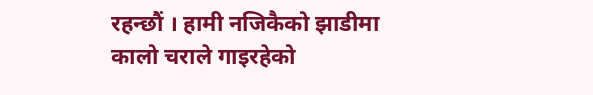रहन्छौं । हामी नजिकैको झाडीमा कालो चराले गाइरहेको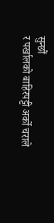सुन्छौं
र पर्खालको बाहिरपट्टी अर्को चराले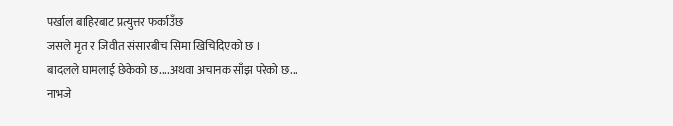पर्खाल बाहिरबाट प्रत्युत्तर फर्काउँछ
जसले मृत र जिवीत संसारबीच सिमा खिचिदिएको छ ।
बादलले घामलाई छेकेको छ....अथवा अचानक साँझ परेको छ...
नाभजे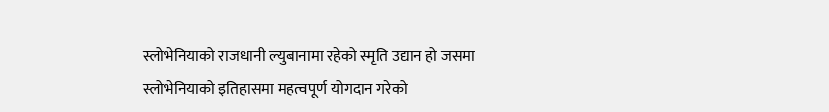स्लोभेनियाको राजधानी ल्युबानामा रहेको स्मृति उद्यान हो जसमा स्लोभेनियाको इतिहासमा महत्वपूर्ण योगदान गरेको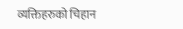व्यक्तिहरुको चिहान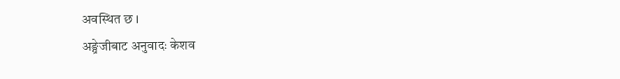अवस्थित छ ।
अङ्ग्रेजीबाट अनुवादः केशव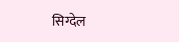सिग्देल